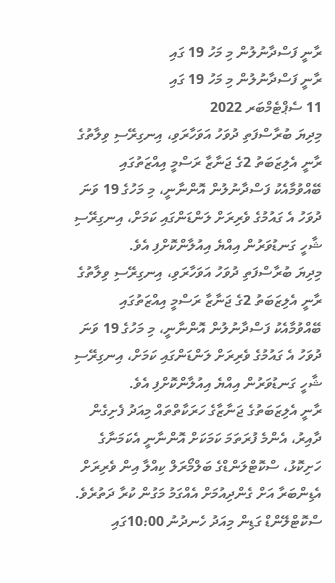ރާނީ ފަސްދާނުލުން މި މަހު 19 ގައި
ރާނީ ފަސްދާނުލުން މި މަހު 19 ގައި
11 ސެޕްޓެމްބަރ 2022
މިދިޔަ ބުރާސްފަތި ދުވަހު އަވަހާރަވި، އިނގިރޭސި ވިލާތުގެ ރާނީ އެލިޒަބަތު 2ގެ ޖަނާޒާ ރަސްމީ އިއްޒަތުގައި ބޭއްވުމާއެކު ފަސްދާނުލުން އޮންނާނީ، މި މަހުގެ 19 ވަނަ ދުވަހު އެ ގައުމުގެ ވެރިރަށް ލަންޑަންގައި ކަމަށް، އިނގިރޭސި ޝާހީ ގަނޑުވަރުން އިއްޔެ އިއުލާންކޮށްފި އެވެ.
މިދިޔަ ބުރާސްފަތި ދުވަހު އަވަހާރަވި، އިނގިރޭސި ވިލާތުގެ ރާނީ އެލިޒަބަތު 2ގެ ޖަނާޒާ ރަސްމީ އިއްޒަތުގައި ބޭއްވުމާއެކު ފަސްދާނުލުން އޮންނާނީ، މި މަހުގެ 19 ވަނަ ދުވަހު އެ ގައުމުގެ ވެރިރަށް ލަންޑަންގައި ކަމަށް، އިނގިރޭސި ޝާހީ ގަނޑުވަރުން އިއްޔެ އިއުލާންކޮށްފި އެވެ.
ރާނީ އެލިޒަބަތުގެ ޖަނާޒާގެ ހަރަކާތްތައް މިއަދު ފެށިގެން ދާއިރު، އެންމެ ފުރަތަމަ ކަމަކަށް އޮންނާނީ އެކަމަނާގެ ހަށިކޮޅު، ސްކޮޓްލަންޑްގެ ބަލްމޯރަލް ކިއްލާ އިން ވެރިރަށް އެޑިންބަރާ އަށް ގެންދިއުމަށް އެއްގަމު މަގުން ކުރާ ދަތުރެވެ. ސްކޮޓްލޭންޑް ގަޑިން މިއަދު ހެނދުނު 10:00ގައި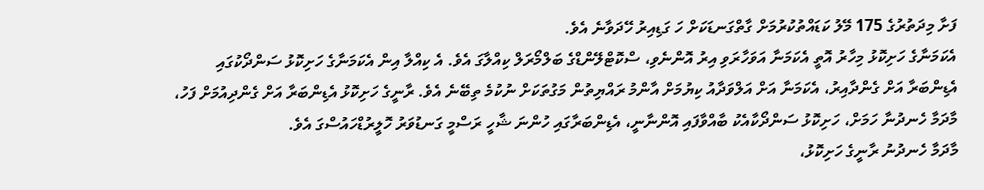ފަށާ މިދަތުރުގެ 175 މޭލު ކަޑައްތުކުރުމަށް ގާތްގަނޑަކަށް ހަ ގަޑިއިރު ހޭދަވާނެ އެވެ.
އެކަމަނާގެ ހަށިކޮޅު މިހާރު އޮތީ އެކަމަނާ އަވަހާރަވި އިރު އޮންނެވި، ސްކޮޓްލޭންޑްގެ ބަލްމޯރަލް ކިއްލާގަ އެވެ. އެ ކިއްލާ އިން އެކަމަނާގެ ހަށިކޮޅު ސަންދޯކުގައި އެޑިންބަރާ އަށް ގެންދާއިރު، އެކަމަނާ އަށް އަލްވަދާއު ކިޔުމަށް އާންމު ރައްޔިތުން މަގުތަކަށް ނުކުމެ ތިބޭނެ އެވެ. ރާނީގެ ހަށިކޮޅު އެޑިންބަރާ އަށް ގެންދިއުމަށް ފަހު، މާދަމާ ހެނދުނާ ހަމަށް، ހަށިކޮޅު ސަންދޯކާއެކު ބާއްވާފައި އޮންނާނީ، އެޑިންބަރާގައި ހުންނަ ޝާހީ ރަސްމީ ގަނޑުވަރު ހޮލީރުޑްހައުސްގަ އެވެ.
މާދަމާ ހެނދުނު ރާނީގެ ހަށިކޮޅު،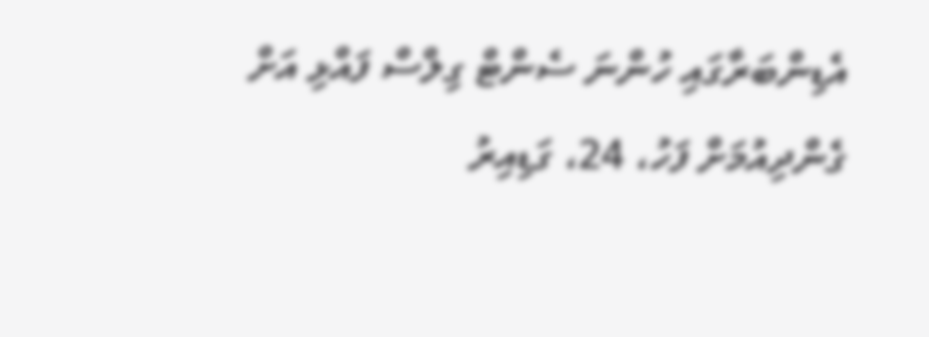އެޑިންބަރާގައި ހުންނަ ސެންޓް ގިލްސް ފައްޅި އަށް ގެންދިއުމަށް ފަހު، 24، ގަޑިއިރު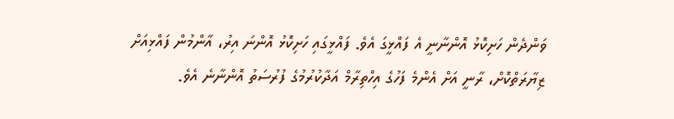ވަންދެން ހަށިކޮޅު އޮންނާނީ އެ ފައްޅީގަ އެވެ. ފައްޅީގައި ހަށިކޮޅު އޮންނަ އިރު، އާންމުން ފައްޅިއަށް ޒިޔާރަތްކޮށް، ރާނީ އަށް އެންމެ ފަހުގެ އިހްތިރާމް އަދާކުރުމުގެ ފުރުސަތު އޮންނާނެ އެވެ.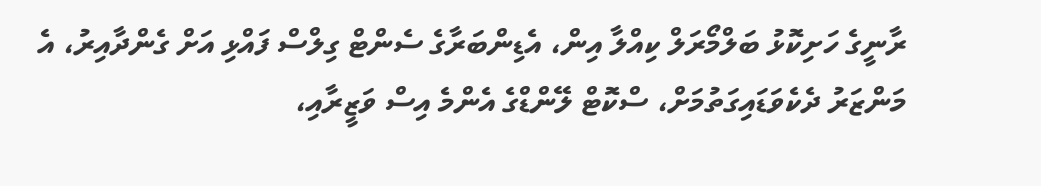ރާނީގެ ހަށިކޮޅު ބަލްމޯރަލް ކިއްލާ އިން، އެޑިންބަރާގެ ސެންޓް ގިލްސް ފައްޅި އަށް ގެންދާއިރު، އެ މަންޒަރު ދެކެވަޑައިގަތުމަށް، ސްކޮޓް ލޭންޑްގެ އެންމެ އިސް ވަޒީރާއި،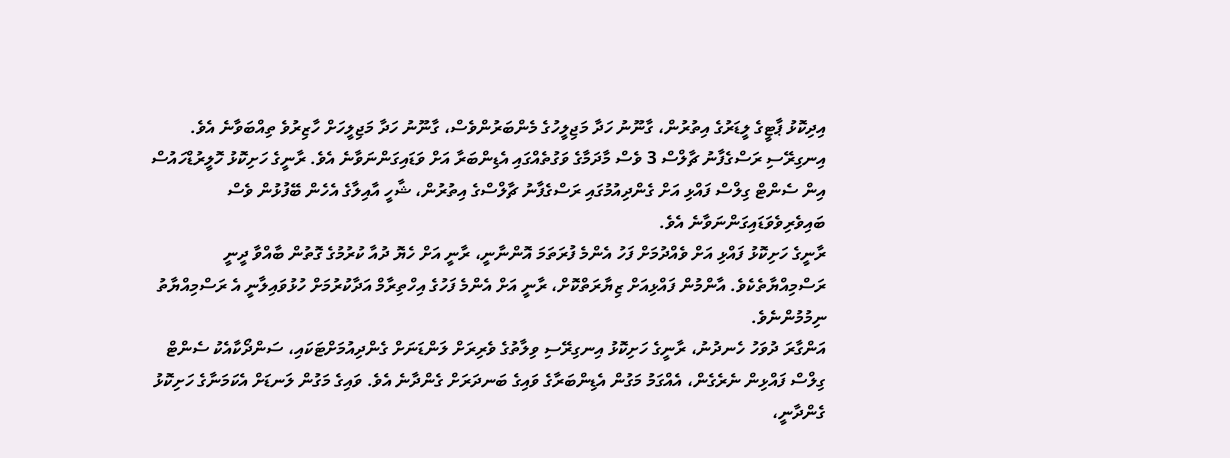އިދިކޮޅު ޕާޓީގެ ލީޑަރުގެ އިތުރުން، ގާނޫނު ހަދާ މަޖިލީހުގެ މެންބަރުންވެސް، ގާނޫނު ހަދާ މަޖިލީހަށް ހާޒިރުވެ ތިއްބަވާނެ އެވެ.
އިނގިރޭސި ރަސްގެފާނު ޗާލްސް 3 ވެސް މާދަމާގެ ވަގުތެއްގައި އެޑިންބަރާ އަށް ވަޑައިގަންނަވާނެ އެވެ. ރާނީގެ ހަށިކޮޅު ހޮލީރުޑްހައުސް އިން ސެންޓް ގިލްސް ފައްޅި އަށް ގެންދިއުމުގައި ރަސްގެފާނު ޗާލްސްގެ އިތުރުން، ޝާހީ އާއިލާގެ އެހެން ބޭފުޅުން ވެސް ބައިވެރިވެވަޑައިގަންނަވާނެ އެވެ.
ރާނީގެ ހަށިކޮޅު ފައްޅި އަށް ވެއްދުމަށް ފަހު އެންމެ ފުރަތަމަ އޮންނާނީ، ރާނީ އަށް ހެޔޮ ދުއާ ކުރުމުގެ ގޮތުން ބާއްވާ ދީނީ ރަސްމިއްޔާތެކެވެ. އާންމުން ފައްޅިއަށް ޒިޔާރަތްކޮށް، ރާނީ އަށް އެންމެ ފަހުގެ އިހްތިރާމް އަދާކުރުމަށް ހުޅުވައިލާނީ އެ ރަސްމިއްޔާތު ނިމުމުންނެވެ.
އަންގާރަ ދުވަހު ހެނދުނު، ރާނީގެ ހަށިކޮޅު އިނގިރޭސި ވިލާތުގެ ވެރިރަށް ލަންޑަނަށް ގެންދިއުމަށްޓަކައި، ސަންދޯކާއެކު ސެންޓް ގިލްސް ފައްޅިން ނެރެގެން، އެއްގަމު މަގުން އެޑިންބަރާގެ ވައިގެ ބަނދަރަށް ގެންދާނެ އެވެ. ވައިގެ މަގުން ލަނޑަށް އެކަމަނާގެ ހަށިކޮޅު ގެންދާނީ،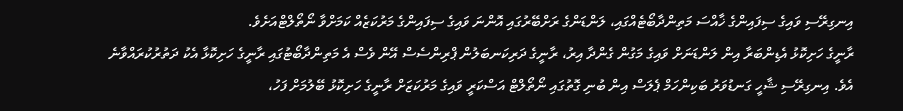އިނގިރޭސި ވައިގެ ސިފައިންގެ ޚާއްސަ މަތިންދާބޯޓެއްގައި، ލަންޑަންގެ ރަށްބޭރުގައި އޮންނަ ވައިގެ ސިފައިންގެ މަރުކަޒެއް ކަމަށްވާ ނޯތޯލްޓްއަށެވެ.
ރާނީގެ ހަށިކޮޅު އެޑިންބަރާ އިން ލަންޑަނަށް ވައިގެ މަގުން ގެންދާ އިރު، ރާނީގެ ދަރިކަނބަލުން ޕްރިންސެސް އޭން ވެސް އެ މަތިންދާބޯޓުގައި ރާނީގެ ހަށިކޮޅާ އެކު ދަތުރުކުރައްވާނެ އެވެ. އިނގިރޭސި ޝާހީ ގަނޑުވަރު ބަކިންހަމް ޕެލަސް އިން ބުނި ގޮތުގައި ނޯތޯލްޓް އަސްކަރީ ވައިގެ މަރުކަޒަށް ރާނީގެ ހަށިކޮޅު ބޭލުމަށް ފަހު،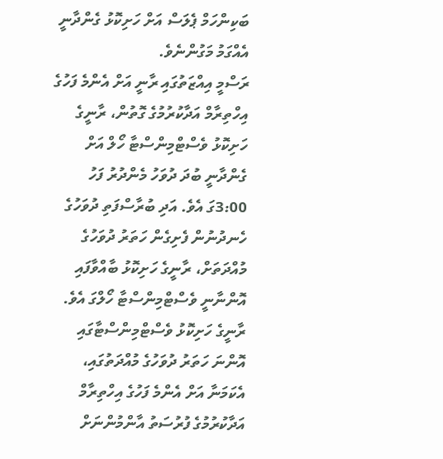ބަކިންހަމް ޕެލަސް އަށް ހަށިކޮޅު ގެންދާނީ އެއްގަމު މަގުންނެވެ.
ރަސްމީ އިއްޒަތުގައި ރާނީ އަށް އެންމެ ފަހުގެ އިހްތިރާމް އަދާކުރުމުގެ ގޮތުން، ރާނީގެ ހަށިކޮޅު ވެސްޓްމިންސްޓާ ހޯލް އަށް ގެންދާނީ ބުދަ ދުވަހު މެންދުރު ފަހު 3:00ގަ އެވެ. އަދި ބުރާސްފަތި ދުވަހުގެ ހެނދުނުން ފެށިގެން ހަތަރު ދުވަހުގެ މުއްދަތަށް، ރާނީގެ ހަށިކޮޅު ބާއްވާފައި އޮންނާނީ ވެސްޓްމިންސްޓާ ހޯލްގަ އެވެ.
ރާނީގެ ހަށިކޮޅު ވެސްޓްމިންސްޓާގައި އޮންނަ ހަތަރު ދުވަހުގެ މުއްދަތުގައި، އެކަމަނާ އަށް އެންމެ ފަހުގެ އިހްތިރާމް އަދާކުރުމުގެ ފުރުސަތު އާންމުންނަށް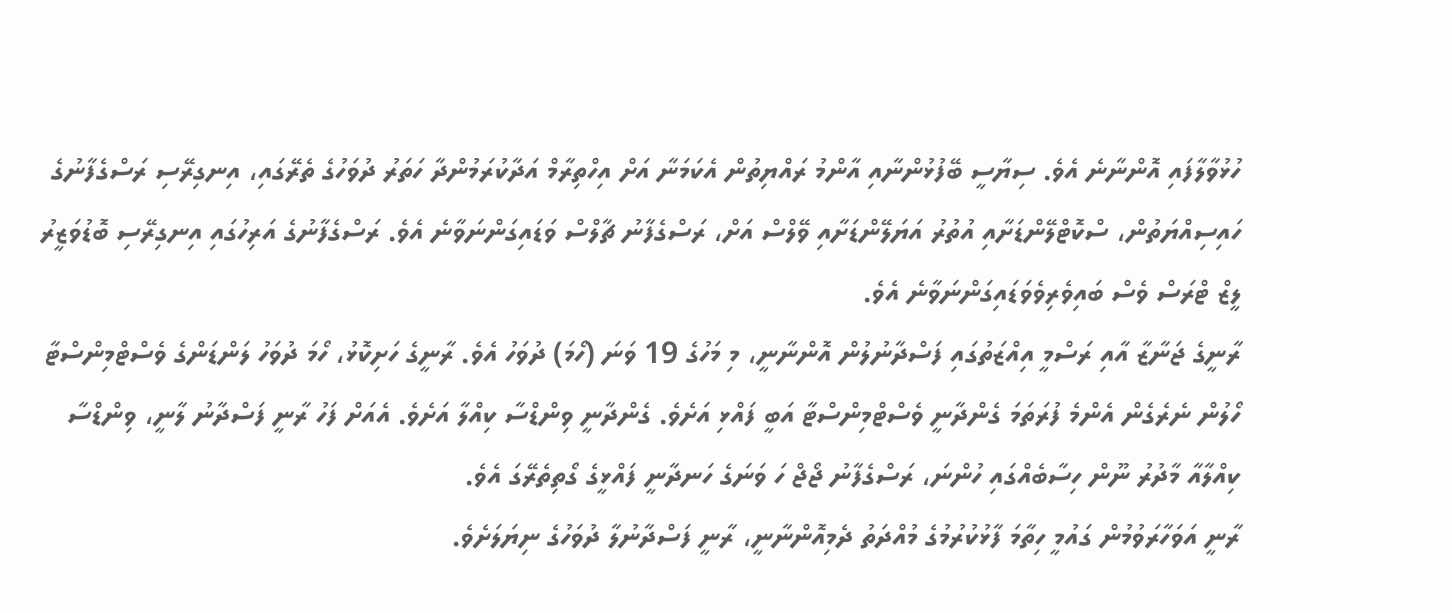ހުޅުވާލާފައި އޮންނާނެ އެވެ. ސިޔާސީ ބޭފުޅުންނާއި އާންމު ރައްޔިތުން އެކަމަނާ އަށް އިހްތިރާމް އަދާކުރަމުންދާ ހަތަރު ދުވަހުގެ ތެރޭގައި، އިނގިރޭސި ރަސްގެފާނުގެ ހައިސިއްޔަތުން، ސްކޮޓްލޭންޑަށާއި އުތުރު އަޔަލޭންޑަށާއި ވޭލްސް އަށް، ރަސްގެފާނު ޗާލްސް ވަޑައިގަންނަވާނެ އެވެ. ރަސްގެފާނުގެ އަރިހުގައި އިނގިރޭސި ބޮޑުވަޒީރު ލީޒް ޓްރަސް ވެސް ބައިވެރިވެވަޑައިގަންނަވާނެ އެވެ.
ރާނީގެ ޖަނާޒާ އާއި ރަސްމީ އިއްޒަތުގައި ފަސްދާނުލުން އޮންނާނީ، މި މަހުގެ 19 ވަނަ (ހޯމަ) ދުވަހު އެވެ. ރާނީގެ ހަށިކޮޅު، ހޯމަ ދުވަހު ލަންޑަންގެ ވެސްޓްމިންސްޓާ ހޯލުން ނެރެގެން އެންމެ ފުރަތަމަ ގެންދާނީ ވެސްޓްމިންސްޓާ އަބީ ފައްޅި އަށެވެ. ގެންދާނީ ވިންޑްސާ ކިއްލާ އަށެވެ. އެއަށް ފަހު ރާނީ ފަސްދާނު ލާނީ، ވިންޑްސާ ކިއްލާއާ މާދުރު ނޫން ހިސާބެއްގައި ހުންނަ، ރަސްގެފާނު ޖޯޖް ހަ ވަނަގެ ހަނދާނީ ފައްޅީގެ ގޯތިތެރޭގަ އެވެ.
ރާނީ އަވަހާރަވުމުން ގައުމީ ހިތާމަ ފާޅުކުރުމުގެ މުއްދަތު ދެމިއޮންނާނީ، ރާނީ ފަސްދާނުލާ ދުވަހުގެ ނިޔަލަށެވެ.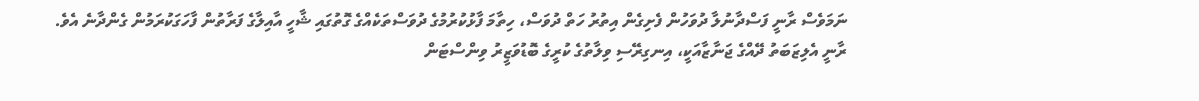ނަމަވެސް ރާނީ ފަސްދާނުލާ ދުވަހުން ފެށިގެން އިތުރު ހަތް ދުވަސް، ހިތާމަ ފާޅުކުރުމުގެ ދުވަސްތަކެއްގެ ގޮތުގައި ޝާހީ އާއިލާގެ ފަރާތުން ފާހަގަކުރަމުން ގެންދާނެ އެވެ.
ރާނީ އެލިޒަބަތު ދޭއްގެ ޖަނާޒާއަކީ، އިނގިރޭސި ވިލާތުގެ ކުރީގެ ބޮޑުވަޒީރު ވިންސްޓަން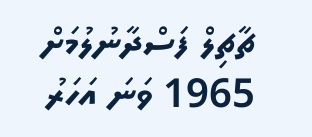ޗާޗިލް ފަސްދާނުލުމަށް 1965 ވަނަ އަހަރު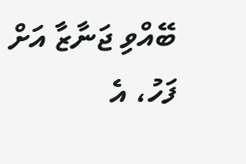ބޭއްވި ޖަނާޒާ އަށް ފަހު، އެ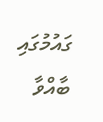ގައުމުގައި ބާއްވާ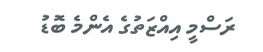ރަސްމީ އިއްޒަތުގެ އެންމެ ބޮޑު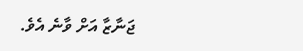ޖަނާޒާ އަށް ވާނެ އެވެ.